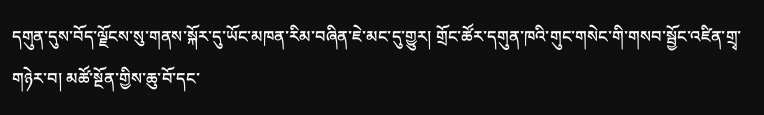དགུན་དུས་བོད་ལྗོངས་སུ་གནས་སྐོར་དུ་ཡོང་མཁན་རིམ་བཞིན་ཇེ་མང་དུ་གྱུར། གྲོང་ཚོར་དགུན་ཁའི་གུང་གསེང་གི་གསབ་སྦྱོང་འཛིན་གྲྭ་གཉེར་བ། མཚོ་སྔོན་གྱིས་ཆུ་བོ་དང་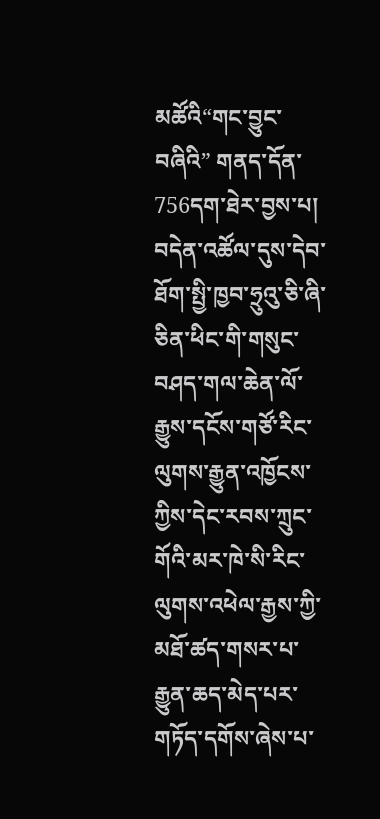མཚོའི“གང་བྱུང་བཞིའི” གནད་དོན་756དག་ཐེར་བྱས་པ། བདེན་འཚོལ་དུས་དེབ་ཐོག་སྤྱི་ཁྱབ་ཧྲུའུ་ཅི་ཞི་ཅིན་ཕིང་གི་གསུང་བཤད་གལ་ཆེན་ལོ་རྒྱུས་དངོས་གཙོ་རིང་ལུགས་རྒྱུན་འཁྱོངས་ཀྱིས་དེང་རབས་ཀྲུང་གོའི་མར་ཁེ་སི་རིང་ལུགས་འཕེལ་རྒྱས་ཀྱི་མཐོ་ཚད་གསར་པ་རྒྱུན་ཆད་མེད་པར་གཏོད་དགོས་ཞེས་པ་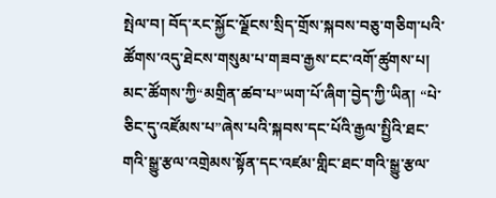སྤེལ་བ། བོད་རང་སྐྱོང་ལྗོངས་སྲིད་གྲོས་སྐབས་བཅུ་གཅིག་པའི་ཚོགས་འདུ་ཐེངས་གསུམ་པ་གཟབ་རྒྱས་ངང་འགོ་ཚུགས་པ། མང་ཚོགས་ཀྱི“མགྲིན་ཚབ་པ”ཡག་པོ་ཞིག་བྱེད་ཀྱི་ཡིན། “པེ་ཅིང་དུ་འཛོམས་པ”ཞེས་པའི་སྐབས་དང་པོའི་རྒྱལ་སྤྱིའི་ཐང་གའི་སྒྱུ་རྩལ་འགྲེམས་སྟོན་དང་འཛམ་གླིང་ཐང་གའི་སྒྱུ་རྩལ་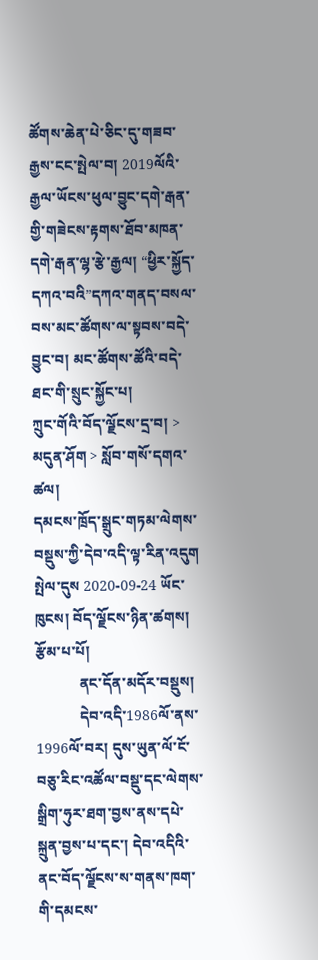ཚོགས་ཆེན་པེ་ཅིང་དུ་གཟབ་རྒྱས་ངང་སྤེལ་བ། 2019ལོའི་རྒྱལ་ཡོངས་ཕུལ་བྱུང་དགེ་རྒན་གྱི་གཟེངས་རྟགས་ཐོབ་མཁན་དགེ་རྒན་ལྷ་རྩེ་རྒྱལ། “ཕྱིར་སྐྱོད་དཀའ་བའི”དཀའ་གནད་བསལ་བས་མང་ཚོགས་ལ་སྟབས་བདེ་བྱུང་བ། མང་ཚོགས་ཚོའི་བདེ་ཐང་གི་སྲུང་སྐྱོང་པ།
ཀྲུང་གོའི་བོད་ལྗོངས་དྲ་བ། > མདུན་ཤོག > སློབ་གསོ་དགའ་ཚལ།
དམངས་ཁྲོད་སྒྲུང་གཏམ་ལེགས་བསྡུས་ཀྱི་དེབ་འདི་ལྟ་རིན་འདུག
སྤེལ་དུས 2020-09-24 ཡོང་ཁུངས། བོད་ལྗོངས་ཉིན་ཚགས། རྩོམ་པ་པོ།
            ནང་དོན་མདོར་བསྡུས།
            དེབ་འདི་1986ལོ་ནས་1996ལོ་བར། དུས་ཡུན་ལོ་ངོ་བཅུ་རིང་འཚོལ་བསྡུ་དང་ལེགས་སྒྲིག་ཧུར་ཐག་བྱས་ནས་དཔེ་སྐྲུན་བྱས་པ་དང་། དེབ་འདིའི་ནང་བོད་ལྗོངས་ས་གནས་ཁག་གི་དམངས་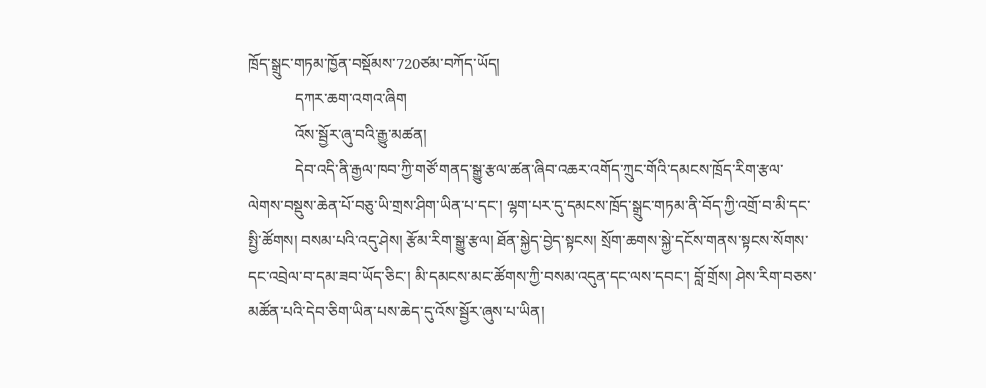ཁྲོད་སྒྲུང་གཏམ་ཁྱོན་བསྡོམས་720ཙམ་བཀོད་ཡོད།
            དཀར་ཆག་འགའ་ཞིག
            འོས་སྦྱོར་ཞུ་བའི་རྒྱུ་མཚན།
            དེབ་འདི་ནི་རྒྱལ་ཁབ་ཀྱི་གཙོ་གནད་སྒྱུ་རྩལ་ཚན་ཞིབ་འཆར་འགོད་ཀྲུང་གོའི་དམངས་ཁྲོད་རིག་རྩལ་ལེགས་བསྡུས་ཆེན་པོ་བཅུ་ཡི་གྲས་ཤིག་ཡིན་པ་དང་། ལྷག་པར་དུ་དམངས་ཁྲོད་སྒྲུང་གཏམ་ནི་བོད་ཀྱི་འགྲོ་བ་མི་དང་སྤྱི་ཚོགས། བསམ་པའི་འདུ་ཤེས། རྩོམ་རིག་སྒྱུ་རྩལ། ཐོན་སྐྱེད་བྱེད་སྟངས། སྲོག་ཆགས་སྐྱེ་དངོས་གནས་སྟངས་སོགས་དང་འབྲེལ་བ་དམ་ཟབ་ཡོད་ཅིང་། མི་དམངས་མང་ཚོགས་ཀྱི་བསམ་འདུན་དང་ལས་དབང་། བློ་གྲོས། ཤེས་རིག་བཅས་མཚོན་པའི་དེབ་ཅིག་ཡིན་པས་ཆེད་དུ་འོས་སྦྱོར་ཞུས་པ་ཡིན།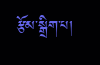རྩོམ་སྒྲིག་པ།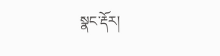སྣང་རྡོར།